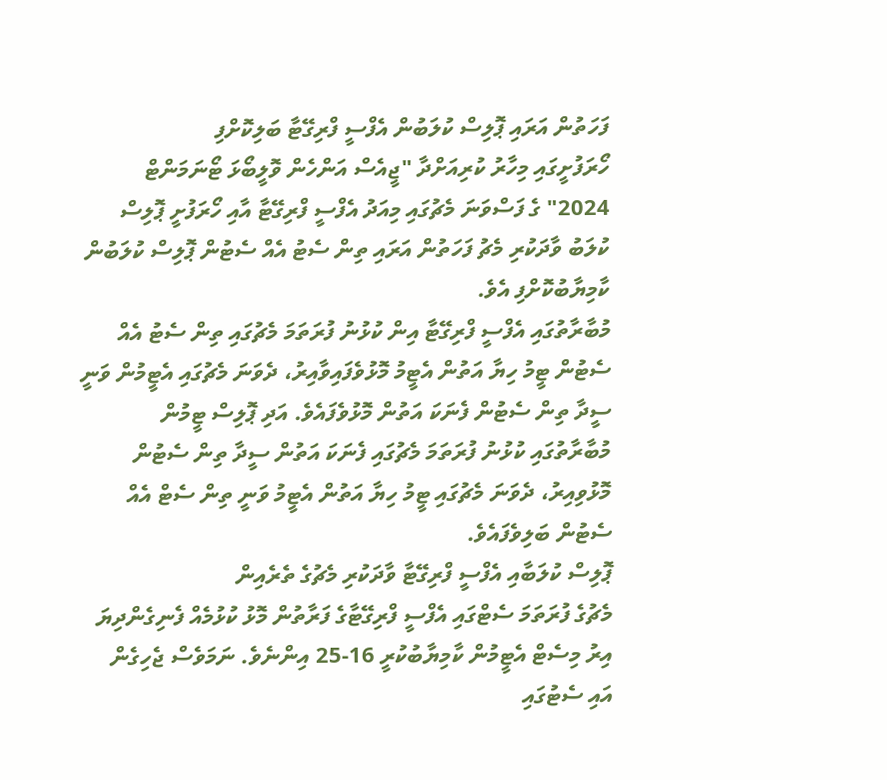ފަހަތުން އަރައި ޕޮލިސް ކުލަބުން އެފްސީ ފްރިގޭޓާ ބަލިކޮށްފި
ހޯރަފުށީގައި މިހާރު ކުރިއަށްދާ "ޖީއެސް އަންހެން ވޮލީބޯޅަ ޓޯނަމަންޓް 2024" ގެ ފަސްވަނަ މެޗުގައި މިއަދު އެފްސީ ފްރިގޭޓާ އާއި ހޯރަފުށީ ޕޮލިސް ކުލަބު ވާދަކުރި މެޗު ފަހަތުން އަރައި ތިން ސެޓު އެއް ސެޓުން ޕޮލިސް ކުލަބުން ކާމިޔާބުކޮށްފި އެވެ.
މުބާރާތުގައި އެފްސީ ފްރިގޭޓާ އިން ކުޅުނު ފުރަތަމަ މެޗުގައި ތިން ސެޓު އެއް ސެޓުން ޓީމު ހިޔާ އަތުން އެޓީމު މޮޅުވެފައިވާއިރު، ދެވަނަ މެޗުގައި އެޓީމުން ވަނީ ސީދާ ތިން ސެޓުން ފެނަކަ އަތުން މޮޅުވެފައެވެ. އަދި ޕޮލިސް ޓީމުން މުބާރާތުގައި ކުޅުނު ފުރަތަމަ މެޗުގައި ފެނަކަ އަތުން ސީދާ ތިން ސެޓުން މޮޅުވިއިރު، ދެވަނަ މެޗުގައި ޓީމު ހިޔާ އަތުން އެޓީމު ވަނީ ތިން ސެޓް އެއް ސެޓުން ބަލިވެފައެވެ.
ޕޮލިސް ކުލަބާއި އެފްސީ ފްރިގޭޓާ ވާދަކުރި މެޗުގެ ތެރެއިން
މެޗުގެ ފުރަތަމަ ސެޓްގައި އެފްސީ ފްރިގޭޓާގެ ފަރާތުން މޮޅު ކުޅުމެއް ފެނިގެންދިޔަ އިރު މިސެޓް އެޓީމުން ކާމިޔާބުކުރީ 16-25 އިންނެވެ. ނަމަވެސް ޖެހިގެން އައި ސެޓުގައި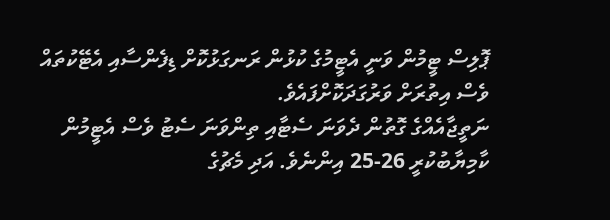ޕޮލިސް ޓީމުން ވަނީ އެޓީމުގެ ކުޅުން ރަނގަޅުކޮށް ޑިފެންސާއި އެޓޭކުތައް ވެސް އިތުރަށް ވަރުގަދަކޮށްފައެވެ.
ނަތީޖާއެއްގެ ގޮތުން ދެވަނަ ސެޓާއި ތިންވަނަ ސެޓު ވެސް އެޓީމުން ކާމިޔާބުކުރީ 26-25 އިންނެވެ. އަދި މެޗުގެ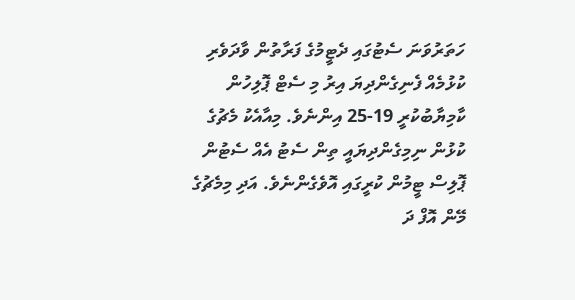ހަތަރުވަނަ ސެޓުގައި ދެޓީމުގެ ފަރާތުން ވާދަވެރި ކުޅުމެއް ފެނިގެންދިޔަ އިރު މި ސެޓް ޕޮލިހުން ކާމިޔާބުކުރީ 19-25 އިންނެވެ. މިއާއެކު މެޗުގެ ކުޅުން ނިމިގެންދިޔައީ ތިން ސެޓު އެއް ސެޓުން ޕޮލިސް ޓީމުން ކުރީގައި އޮވެގެންނެވެ. އަދި މިމެޗުގެ މޭން އޮފް ދަ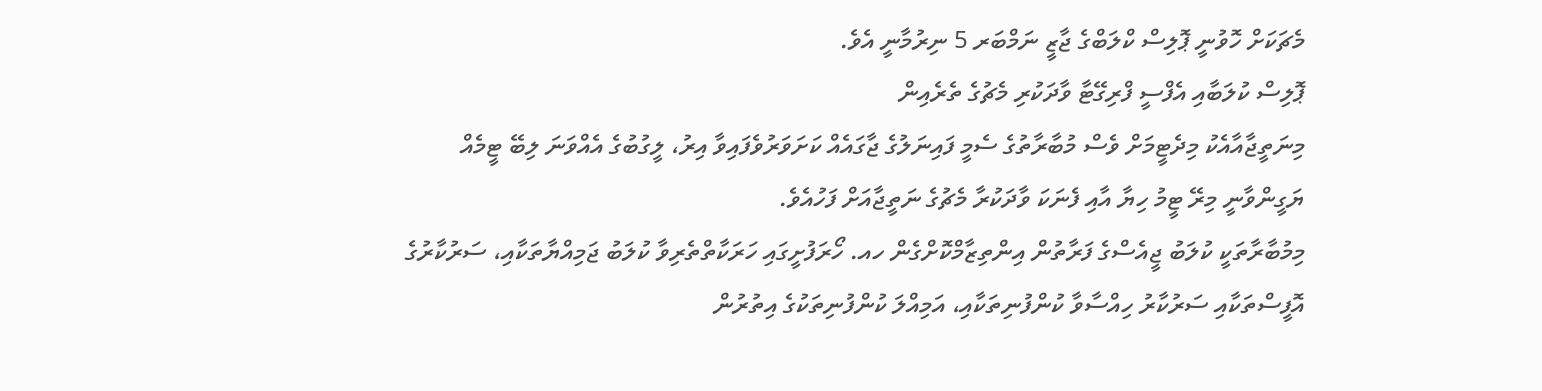މެޗަކަށް ހޮވުނީ ޕޮލިސް ކްލަބްގެ ޖާޒީ ނަމްބަރ 5 ނިރުމާނީ އެވެ.
ޕޮލިސް ކުލަބާއި އެފްސީ ފްރިގޭޓާ ވާދަކުރި މެޗުގެ ތެރެއިން
މިނަތީޖާއާއެކު މިދެޓީމަށް ވެސް މުބާރާތުގެ ސެމީ ފައިނަލުގެ ޖާގައެއް ކަށަވަރުވެފައިވާ އިރު، ލީގުބުގެ އެއްވަނަ ލިބޭ ޓީމެއް ޔަގީންވާނީ މިރޭ ޓީމު ހިޔާ އާއި ފެނަކަ ވާދަކުރާ މެޗުގެ ނަތީޖާއަށް ފަހުއެވެ.
މިމުބާރާތަކީ ކުލަބު ޖީއެސްގެ ފަރާތުން އިންތިޒާމްކޮށްގެން ހއ. ހޯރަފުށީގައި ހަރަކާތްތެރިވާ ކުލަބު ޖަމިއްޔާތަކާއި، ސަރުކާރުގެ އޮފީސްތަކާއި ސަރުކާރު ހިއްސާވާ ކުންފުނިތަކާއި، އަމިއްލަ ކުންފުނިތަކުގެ އިތުރުން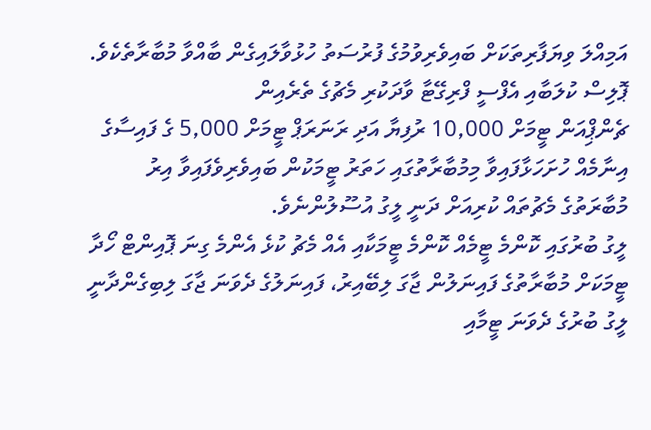އަމިއްލަ ވިޔަފާރިތަކަށް ބައިވެރިވުމުގެ ފުރުސަތު ހުޅުވާލައިގެން ބާއްވާ މުބާރާތެކެވެ.
ޕޮލިސް ކުލަބާއި އެފްސީ ފްރިގޭޓާ ވާދަކުރި މެޗުގެ ތެރެއިން
ޗެންޕިްއަން ޓީމަށް 10,000 ރުފިޔާ އަދި ރަނަރަޕް ޓީމަށް 5,000 ގެ ފައިސާގެ އިނާމެއް ހުށަހަޅާފައިވާ މިމުބާރާތުގައި ހަތަރު ޓީމަކުން ބައިވެރިވެފައިވާ އިރު މުބާރަތުގެ މެޗުތައް ކުރިއަށް ދަނީ ލީގު އުސޫލުންނެވެ.
ލީގު ބުރުގައި ކޮންމެ ޓީމެއް ކޮންމެ ޓީމަކާއި އެއް މެޗު ކުޅެ އެންމެ ގިނަ ޕޮއިންޓް ހޯދާ ޓީމަކަށް މުބާރާތުގެ ފައިނަލުން ޖާގަ ލިބޭއިރު، ފައިނަލުގެ ދެވަނަ ޖާގަ ލިބިގެންދާނީ ލީގު ބުރުގެ ދެވަނަ ޓީމާއި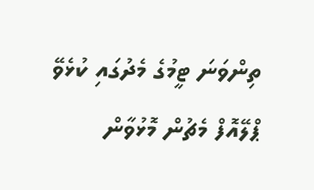ތިންވަނަ ޓީމުގެ މެދުގައި ކުޅެވޭ ޕްލޭއޮފް މެޗުން މޮޅުވާން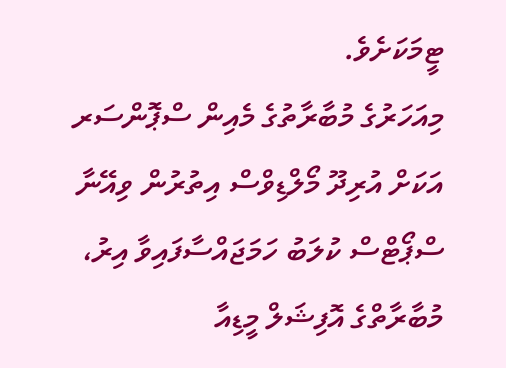ޓީމަކަށެވެ.
މިއަހަރުގެ މުބާރާތުގެ މެއިން ސްޕޮންސަރ އަކަށް އުރިދޫ މޯލްޑިވްސް އިތުރުން ވިއޭނާ ސްޕޯޓްސް ކުލަބު ހަމަޖައްސާފައިވާ އިރު، މުބާރާތްގެ އޮފިޝަލް މީޑިއާ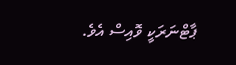ޕާޓްނަރަކީ ވޮއިސް އެވެ.